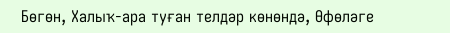Бөгөн, Халыҡ-ара туған телдәр көнөндә, Өфөләге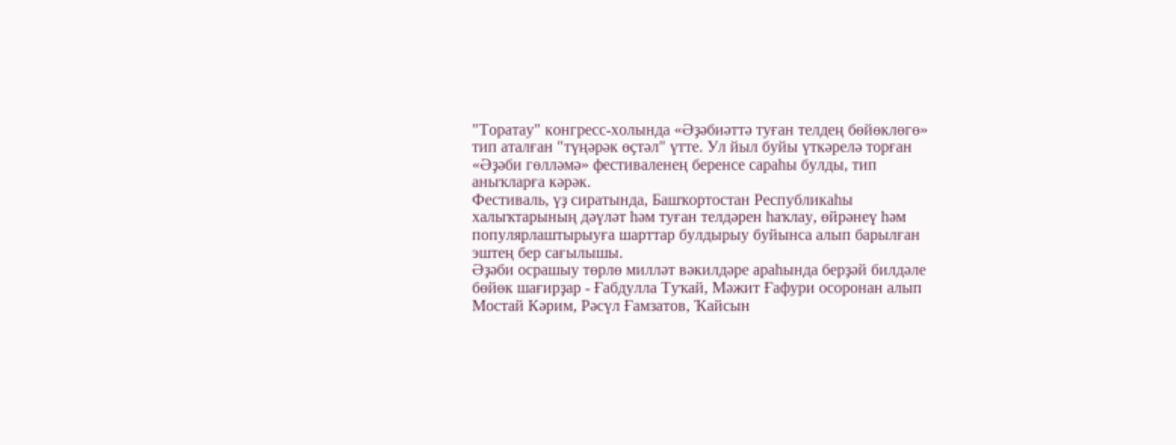"Торатау" конгресс-холында «Әҙәбиәттә туған телдең бөйөклөгө» тип аталған "түңәрәк өҫтәл" үтте. Ул йыл буйы үткәрелә торған «Әҙәби гөлләмә» фестиваленең беренсе сараһы булды, тип аныҡларға кәрәк.
Фестиваль, үҙ сиратында, Башҡортостан Республикаһы халыҡтарының дәүләт һәм туған телдәрен һаҡлау, өйрәнеү һәм популярлаштырыуға шарттар булдырыу буйынса алып барылған эштең бер сағылышы.
Әҙәби осрашыу төрлө милләт вәкилдәре араһында берҙәй билдәле бөйөк шағирҙар - Ғабдулла Туҡай, Мәжит Ғафури осоронан алып Мостай Кәрим, Рәсүл Ғамзатов, Ҡайсын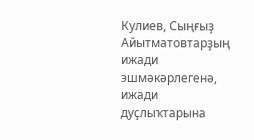Кулиев, Сыңғыҙ Айытматовтарҙың ижади эшмәкәрлегенә, ижади дуҫлыҡтарына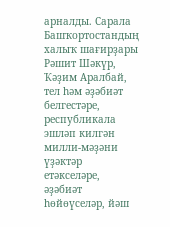арналды. Сарала Башҡортостандың халыҡ шағирҙары Рәшит Шәкүр, Ҡәҙим Аралбай, тел һәм әҙәбиәт белгестәре, республикала эшләп килгән милли-мәҙәни үҙәктәр етәкселәре, әҙәбиәт һөйөүселәр, йәш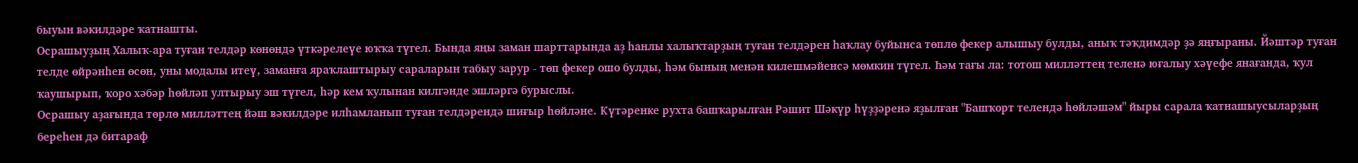быуын вәкилдәре ҡатнашты.
Осрашыуҙың Халыҡ-ара туған телдәр көнөндә үткәрелеүе юҡҡа түгел. Бында яңы заман шарттарында аҙ һанлы халыҡтарҙың туған телдәрен һаҡлау буйынса төплө фекер алышыу булды, аныҡ тәҡдимдәр ҙә яңғыраны. Йәштәр туған телде өйрәнһен өсөн, уны модалы итеү, заманға яраҡлаштырыу сараларын табыу зарур - төп фекер ошо булды, һәм бының менән килешмәйенсә мөмкин түгел. Һәм тағы ла: тотош милләттең теленә юғалыу хәүефе янағанда, ҡул ҡаушырып, ҡоро хәбәр һөйләп ултырыу эш түгел, һәр кем ҡулынан килгәнде эшләргә бурыслы.
Осрашыу аҙағында төрлө милләттең йәш вәкилдәре илһамланып туған телдәрендә шиғыр һөйләне. Күтәренке рухта башҡарылған Рәшит Шәкүр һүҙҙәренә яҙылған "Башҡорт телендә һөйләшәм" йыры сарала ҡатнашыусыларҙың береһен дә битараф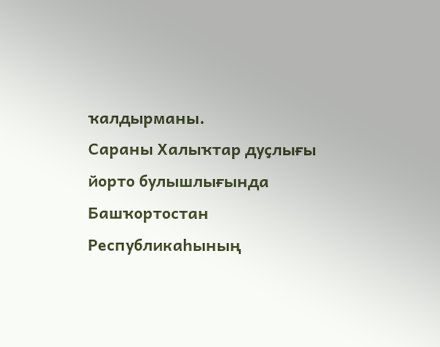ҡалдырманы.
Сараны Халыҡтар дуҫлығы йорто булышлығында Башҡортостан Республикаһының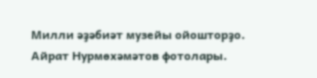Милли әҙәбиәт музейы ойошторҙо.
Айрат Нурмөхәмәтов фотолары.